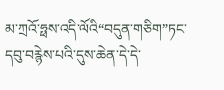མ་ཀྲའོ་ཧྥས་འདི་ལོའི“བདུན་གཅིག”ཏང་དབུ་བརྙེས་པའི་དུས་ཆེན་དེ་དེ་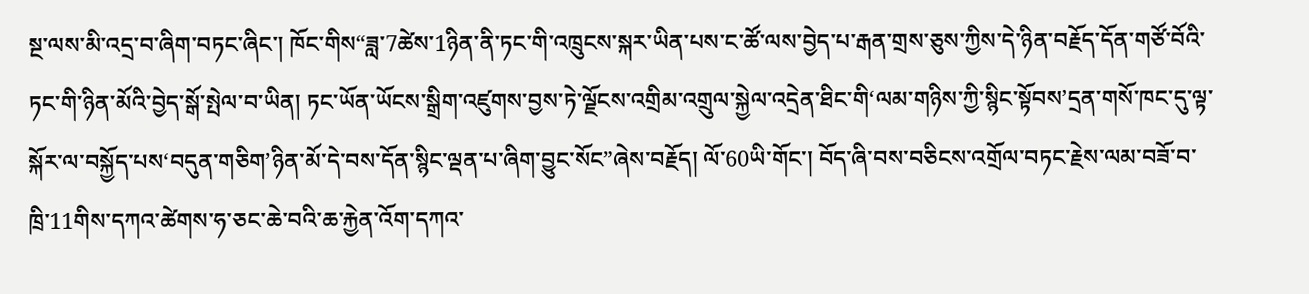སྔ་ལས་མི་འདྲ་བ་ཞིག་བཏང་ཞིང་། ཁོང་གིས“ཟླ་7ཚེས་1ཉིན་ནི་ཏང་གི་འཁྲུངས་སྐར་ཡིན་པས་ང་ཚོ་ལས་བྱེད་པ་རྒན་གྲས་ཅུས་ཀྱིས་དེ་ཉིན་བརྗོད་དོན་གཙོ་བོའི་ཏང་གི་ཉིན་མོའི་བྱེད་སྒོ་སྤེལ་བ་ཡིན། ཏང་ཡོན་ཡོངས་སྒྲིག་འཛུགས་བྱས་ཏེ་ལྗོངས་འགྲིམ་འགྲུལ་སྐྱེལ་འདྲེན་ཐིང་གི‘ལམ་གཉིས་ཀྱི་སྙིང་སྟོབས’དྲན་གསོ་ཁང་དུ་ལྟ་སྐོར་ལ་བསྐྱོད་པས‘བདུན་གཅིག’ཉིན་མོ་དེ་བས་དོན་སྙིང་ལྡན་པ་ཞིག་བྱུང་སོང”ཞེས་བརྗོད། ལོ་60ཡི་གོང་། བོད་ཞི་བས་བཅིངས་འགྲོལ་བཏང་རྗེས་ལམ་བཟོ་བ་ཁྲི་11གིས་དཀའ་ཚེགས་ཧ་ཅང་ཆེ་བའི་ཆ་རྐྱེན་འོག་དཀའ་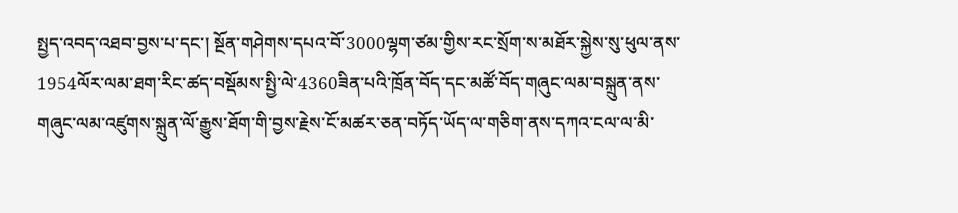སྤྱད་འབད་འཐབ་བྱས་པ་དང་། སྔོན་གཤེགས་དཔའ་བོ་3000ལྷག་ཙམ་གྱིས་རང་སྲོག་ས་མཐོར་སྐྱེས་སུ་ཕུལ་ནས་1954ལོར་ལམ་ཐག་རིང་ཚད་བསྡོམས་སྤྱི་ལེ་4360ཟིན་པའི་ཁྲོན་བོད་དང་མཚོ་བོད་གཞུང་ལམ་བསྐྲུན་ནས་གཞུང་ལམ་འཛུགས་སྐྲུན་ལོ་རྒྱུས་ཐོག་གི་བྱས་རྗེས་ངོ་མཚར་ཅན་བཏོད་ཡོད་ལ་གཅིག་ནས་དཀའ་ངལ་ལ་མི་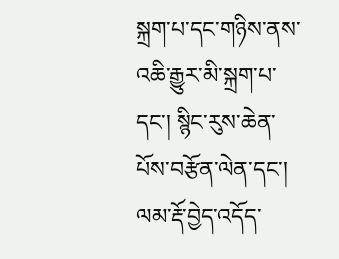སྐྲག་པ་དང་གཉིས་ནས་འཆི་རྒྱུར་མི་སྐྲག་པ་དང་། སྙིང་རུས་ཆེན་པོས་བརྩོན་ལེན་དང་། ལམ་རྡོ་བྱེད་འདོད་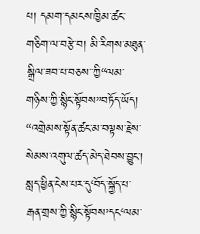པ། དམག་དམངས་ཁྱིམ་ཚང་གཅིག་ལ་བརྩེ་བ། མི་རིགས་མཐུན་སྒྲིལ་ཟབ་པ་བཅས་་ཀྱི“ལམ་གཉིས་ཀྱི་སྙིང་སྟོབས”བཏོད་ཡོད། “འགྲེམས་སྟོན་ཚང་མ་བལྟས་རྗེས་སེམས་འགུལ་ཚད་མེད་ཐེབས་བྱུང་། སླད་ཕྱིན་ངེས་པར་དུ‘བོད་སྐྱོད་པ་རྒན་གྲས་ཀྱི་སྙིང་སྟོབས’དང‘ལམ་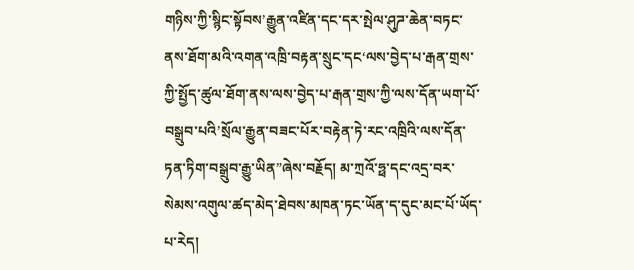གཉིས་ཀྱི་སྙིང་སྟོབས’རྒྱུན་འཛིན་དང་དར་སྤེལ་ཤུཌ་ཆེན་བཏང་ནས་ཐོག་མའི་འགན་འཁྲི་བརྟན་སྲུང་དང‘ལས་བྱེད་པ་རྒན་གྲས་ཀྱི་སྤྱོད་ཚུལ་ཐོག་ནས་ལས་བྱེད་པ་རྒན་གྲས་ཀྱི་ལས་དོན་ཡག་པོ་བསྒྲུབ་པའི’སྲོལ་རྒྱུན་བཟང་པོར་བརྟེན་ཏེ་རང་འཁྲིའི་ལས་དོན་ཏན་ཏིག་བསྒྲུབ་རྒྱུ་ཡིན”ཞེས་བརྗོད། མ་ཀྲའོ་ཧྥ་དང་འདྲ་བར་སེམས་འགུལ་ཚད་མེད་ཐེབས་མཁན་ཏང་ཡོན་ད་དུང་མང་པོ་ཡོད་པ་རེད།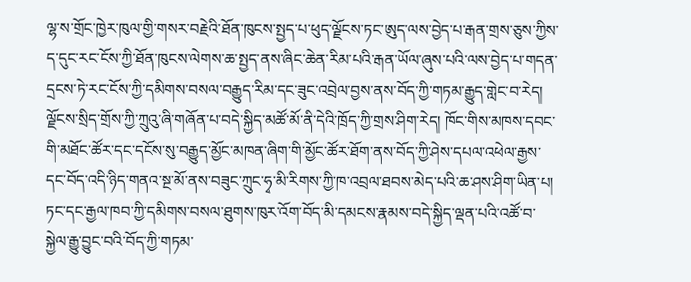ལྷ་ས་གྲོང་ཁྱེར་ཁུལ་གྱི་གསར་བརྗེའི་ཐོན་ཁུངས་སྤྱད་པ་ཕུད་ལྗོངས་ཏང་ཨུད་ལས་བྱེད་པ་རྒན་གྲས་ཅུས་ཀྱིས་ད་དུང་རང་ངོས་ཀྱི་ཐོན་ཁུངས་ལེགས་ཆ་སྤྱད་ནས་ཞིང་ཆེན་རིམ་པའི་རྒན་ཡོལ་ཞུས་པའི་ལས་བྱེད་པ་གདན་དྲངས་ཏེ་རང་ངོས་ཀྱི་དམིགས་བསལ་བརྒྱུད་རིམ་དང་ཟུང་འབྲེལ་བྱས་ནས་བོད་ཀྱི་གཏམ་རྒྱུད་གླེང་བ་རེད། ལྗོངས་སྲིད་གྲོས་ཀྱི་ཀྲུའུ་ཞི་གཞོན་པ་བདེ་སྐྱིད་མཚོ་མོ་ནི་དེའི་ཁྲོད་ཀྱི་གྲས་ཤིག་རེད། ཁོང་གིས་མཁས་དབང་གི་མཐོང་ཚོར་དང་དངོས་སུ་བརྒྱུད་མྱོང་མཁན་ཞིག་གི་མྱོང་ཚོར་ཐོག་ནས་བོད་ཀྱི་ཤེས་དཔལ་འཕེལ་རྒྱས་དང་བོད་འདི་ཉིད་གནའ་སྔ་མོ་ནས་བཟུང་ཀྲུང་ཧྭ་མི་རིགས་ཀྱི་ཁ་འབྲལ་ཐབས་མེད་པའི་ཆ་ཤས་ཤིག་ཡིན་པ། ཏང་དང་རྒྱལ་ཁབ་ཀྱི་དམིགས་བསལ་ཐུགས་ཁུར་འོག་བོད་མི་དམངས་རྣམས་བདེ་སྐྱིད་ལྡན་པའི་འཚོ་བ་སྐྱེལ་རྒྱུ་བྱུང་བའི་བོད་ཀྱི་གཏམ་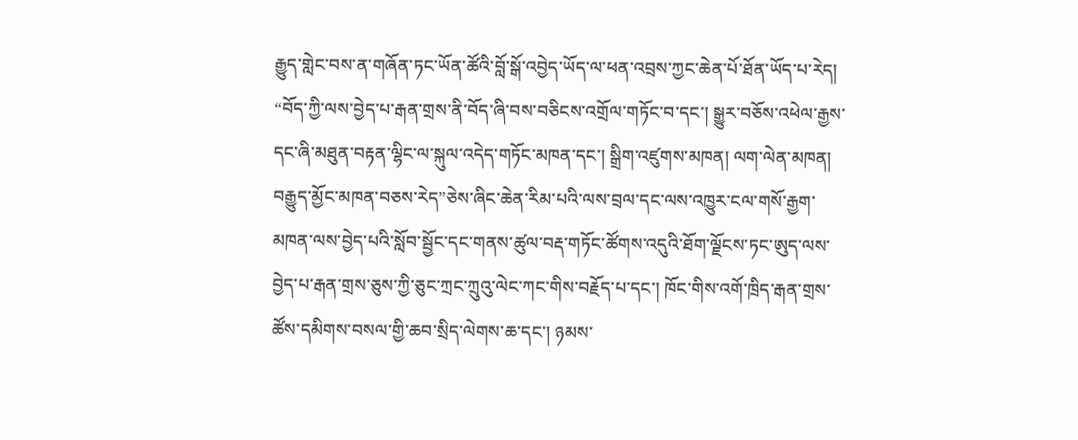རྒྱུད་གླེང་བས་ན་གཞོན་ཏང་ཡོན་ཚོའི་བློ་སྒོ་འབྱེད་ཡོད་ལ་ཕན་འབྲས་ཀྱང་ཆེན་པོ་ཐོན་ཡོད་པ་རེད།
“བོད་ཀྱི་ལས་བྱེད་པ་རྒན་གྲས་ནི་བོད་ཞི་བས་བཅིངས་འགྲོལ་གཏོང་བ་དང་། སྒྱུར་བཅོས་འཕེལ་རྒྱས་དང་ཞི་མཐུན་བརྟན་ལྷིང་ལ་སྐུལ་འདེད་གཏོང་མཁན་དང་། སྒྲིག་འཛུགས་མཁན། ལག་ལེན་མཁན། བརྒྱུད་མྱོང་མཁན་བཅས་རེད”ཅེས་ཞིང་ཆེན་རིམ་པའི་ལས་བྲལ་དང་ལས་འཁྱུར་ངལ་གསོ་རྒྱག་མཁན་ལས་བྱེད་པའི་སློབ་སྦྱོང་དང་གནས་ཚུལ་བརྡ་གཏོང་ཚོགས་འདུའི་ཐོག་ལྗོངས་ཏང་ཨུད་ལས་བྱེད་པ་རྒན་གྲས་ཅུས་ཀྱི་ཅུང་ཀྲང་ཀྲུའུ་ལེང་ཀང་གིས་བརྗོད་པ་དང་། ཁོང་གིས་འགོ་ཁྲིད་རྒན་གྲས་ཚོས་དམིགས་བསལ་གྱི་ཆབ་སྲིད་ལེགས་ཆ་དང་། ཉམས་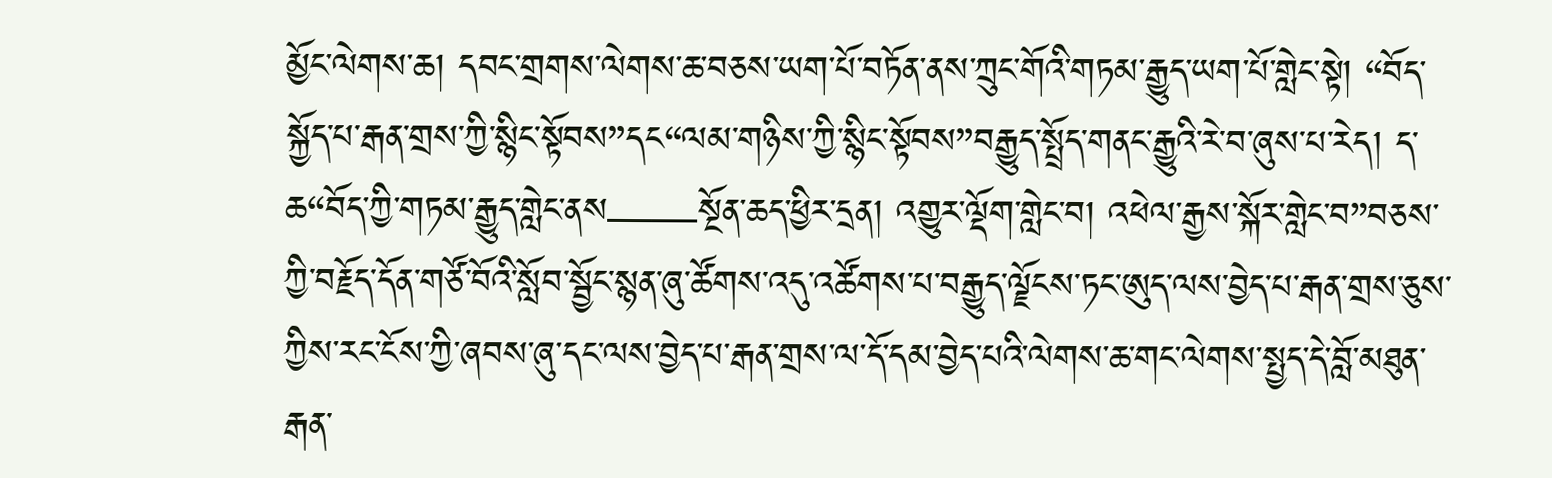མྱོང་ལེགས་ཆ། དབང་གྲགས་ལེགས་ཆ་བཅས་ཡག་པོ་བཏོན་ནས་ཀྲུང་གོའི་གཏམ་རྒྱུད་ཡག་པོ་གླེང་སྟེ། “བོད་སྐྱོད་པ་རྒན་གྲས་ཀྱི་སྙིང་སྟོབས”དང“ལམ་གཉིས་ཀྱི་སྙིང་སྟོབས”བརྒྱུད་སྤྲོད་གནང་རྒྱུའི་རེ་བ་ཞུས་པ་རེད། ད་ཆ“བོད་ཀྱི་གཏམ་རྒྱུད་གླེང་ནས——སྔོན་ཆད་ཕྱིར་དྲན། འགྱུར་ལྡོག་གླེང་བ། འཕེལ་རྒྱས་སྐོར་གླེང་བ”བཅས་ཀྱི་བརྗོད་དོན་གཙོ་བོའི་སློབ་སྦྱོང་སྙན་ཞུ་ཚོགས་འདུ་འཚོགས་པ་བརྒྱུད་ལྗོངས་ཏང་ཨུད་ལས་བྱེད་པ་རྒན་གྲས་ཅུས་ཀྱིས་རང་ངོས་ཀྱི་ཞབས་ཞུ་དང་ལས་བྱེད་པ་རྒན་གྲས་ལ་དོ་དམ་བྱེད་པའི་ལེགས་ཆ་གང་ལེགས་སྤྱད་དེ་བློ་མཐུན་རྒན་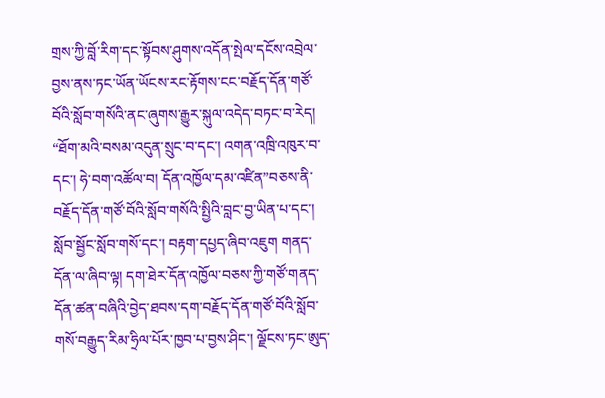གྲས་ཀྱི་བློ་རིག་དང་སྟོབས་ཤུགས་འདོན་སྤེལ་དངོས་འབྲེལ་བྱས་ནས་ཏང་ཡོན་ཡོངས་རང་རྟོགས་ངང་བརྗོད་དོན་གཙོ་བོའི་སློབ་གསོའི་ནང་ཞུགས་རྒྱུར་སྐུལ་འདེད་བཏང་བ་རེད།
“ཐོག་མའི་བསམ་འདུན་སྲུང་བ་དང་། འགན་འཁྲི་འཁུར་བ་དང་། ཧེ་བག་འཚོལ་བ། དོན་འཁྱོལ་དམ་འཛིན”བཅས་ནི་བརྗོད་དོན་གཙོ་བོའི་སློབ་གསོའི་སྤྱིའི་བླང་བྱ་ཡིན་པ་དང་། སློབ་སྦྱོང་སློབ་གསོ་དང་། བརྟག་དཔྱད་ཞིབ་འཇུག གནད་དོན་ལ་ཞིབ་ལྟ། དག་ཐེར་དོན་འཁྱོལ་བཅས་ཀྱི་གཙོ་གནད་དོན་ཚན་བཞིའི་བྱེད་ཐབས་དག་བརྗོད་དོན་གཙོ་བོའི་སློབ་གསོ་བརྒྱུད་རིམ་ཧྲིལ་པོར་ཁྱབ་པ་བྱས་ཤིང་། ལྗོངས་ཏང་ཨུད་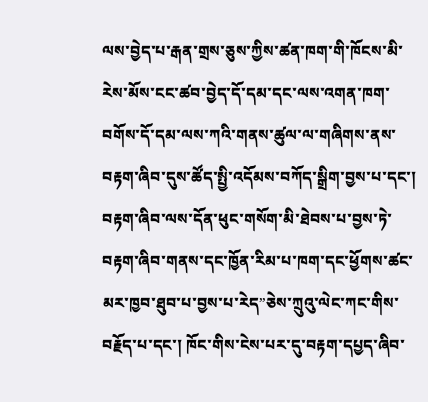ལས་བྱེད་པ་རྒན་གྲས་ཅུས་ཀྱིས་ཚན་ཁག་གི་ཁོངས་མི་རེས་མོས་ངང་ཚབ་བྱེད་དོ་དམ་དང་ལས་འགན་ཁག་བགོས་དོ་དམ་ལས་ཀའི་གནས་ཚུལ་ལ་གཞིགས་ནས་བརྟག་ཞིབ་དུས་ཚོད་སྤྱི་འདོམས་བཀོད་སྒྲིག་བྱས་པ་དང་། བརྟག་ཞིབ་ལས་དོན་ཕུང་གསོག་མི་ཐེབས་པ་བྱས་ཏེ་བརྟག་ཞིབ་གནས་དང་ཁྱོན་རིམ་པ་ཁག་དང་ཕྱོགས་ཚང་མར་ཁྱབ་ཐུབ་པ་བྱས་པ་རེད”ཅེས་ཀྲུའུ་ལེང་ཀང་གིས་བརྗོད་པ་དང་། ཁོང་གིས་ངེས་པར་དུ་བརྟག་དཔྱད་ཞིབ་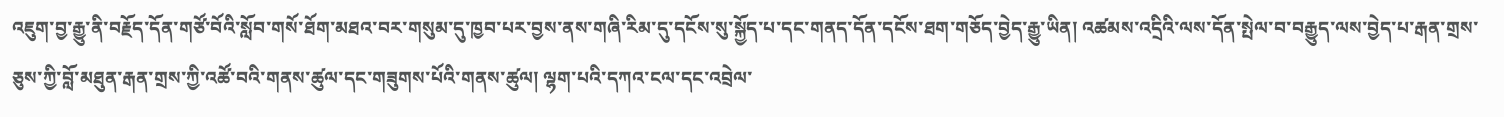འཇུག་བྱ་རྒྱུ་ནི་བརྗོད་དོན་གཙོ་བོའི་སློབ་གསོ་ཐོག་མཐའ་བར་གསུམ་དུ་ཁྱབ་པར་བྱས་ནས་གཞི་རིམ་དུ་དངོས་སུ་སྐྱོད་པ་དང་གནད་དོན་དངོས་ཐག་གཅོད་བྱེད་རྒྱུ་ཡིན། འཚམས་འདྲིའི་ལས་དོན་སྤེལ་བ་བརྒྱུད་ལས་བྱེད་པ་རྒན་གྲས་ཅུས་ཀྱི་བློ་མཐུན་རྒན་གྲས་ཀྱི་འཚོ་བའི་གནས་ཚུལ་དང་གཟུགས་པོའི་གནས་ཚུལ། ལྷག་པའི་དཀའ་ངལ་དང་འབྲེལ་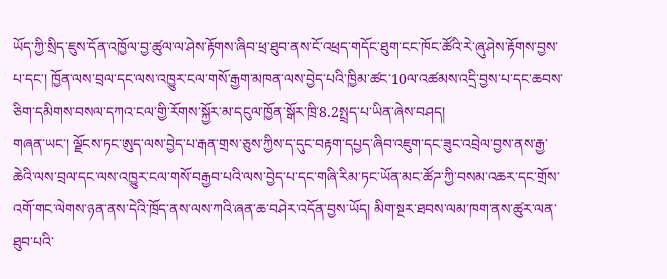ཡོད་ཀྱི་སྲིད་ཇུས་དོན་འཁྱོལ་བྱ་ཚུལ་ལ་ཤེས་རྟོགས་ཞིབ་ཕྲ་ཐུབ་ནས་ངོ་འཕྲད་གདོང་ཐུག་ངང་ཁོང་ཚོའི་རེ་ཞུ་ཤེས་རྟོགས་བྱས་པ་དང་། ཁྱོན་ལས་བྲལ་དང་ལས་འཁྱུར་ངལ་གསོ་རྒྱག་མཁན་ལས་བྱེད་པའི་ཁྱིམ་ཚང་10ལ་འཚམས་འདྲི་བྱས་པ་དང་ཆབས་ཅིག་དམིགས་བསལ་དཀའ་ངལ་གྱི་རོགས་སྐྱོར་མ་དངུལ་ཁྱོན་སྒོར་ཁྲི་8.2སྤྲད་པ་ཡིན་ཞེས་བཤད།
གཞན་ཡང་། ལྗོངས་ཏང་ཨུད་ལས་བྱེད་པ་རྒན་གྲས་ཅུས་ཀྱིས་ད་དུང་བརྟག་དཔྱད་ཞིབ་འཇུག་དང་ཟུང་འབྲེལ་བྱས་ནས་རྒྱ་ཆེའི་ལས་བྲལ་དང་ལས་འཁྱུར་ངལ་གསོ་བརྒྱབ་པའི་ལས་བྱེད་པ་དང་གཞི་རིམ་ཏང་ཡོན་མང་ཚོཌ་ཀྱི་བསམ་འཆར་དང་གྲོས་འགོ་གང་ལེགས་ཉན་ནས་དེའི་ཁྲོད་ནས་ལས་ཀའི་ཞན་ཆ་བཤེར་འདོན་བྱས་ཡོད། མིག་སྔར་ཐབས་ལམ་ཁག་ནས་ཚུར་ལན་ཐུབ་པའི་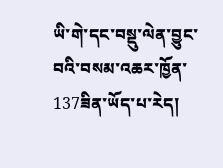ཡི་གེ་དང་བསྡུ་ལེན་བྱུང་བའི་བསམ་འཆར་ཁྱོན་137ཟིན་ཡོད་པ་རེད།